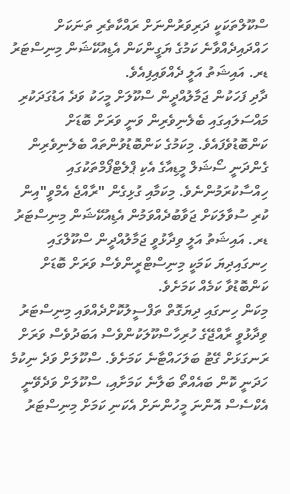ސްކޫލްތަކަކީ ދަރިވަރުންނަށް ރައްކާތެރި ތަނަކަށް ހައްދައިދެއްވާނެ ކަމުގެ ޔަގީންކަން އެޑިއުކޭޝަން މިނިސްޓަރު ޑރ. އައިޝަތު އަލީ ދެއްވައިފިއެވެ.
ދާދި ފަހަކުން ޖަމާލުއްދީން ސްކޫލަށް މީހަކު ވަދެ އަޑުގަދަކުރި މައްސަލައިގައި ބެލެނިވެރިން ވަނީ ވަރަށް ބޮޑަށް ކަންބޮޑުވެފައެވެ. މިކަމުގެ ކަންބޮޑުވުންތައް ބެލެނިވެރިން ގެންދަނީ ސޯޝަލް މީޑިއާގެ އެކި ޕްލެޓްފޯމްތަކުގައި ހިއްސާކުރަމުންނެވެ. މިކަމާއި ގުޅިގެން "ރާއްޖެ އެމްވީ"އިން ކުރި ސުވާލަކަށް ޖަވާބުދެއްވަމުން އެޑިއުކޭޝަން މިނިސްޓަރު ޑރ. އައިޝަތު އަލީ ވިދާޅުވީ ޖަމާލުއްދީން ސްކޫލްގައި ހިނގައިދިޔަ ކަމަކީ މިނިސްޓްރީންވެސް ވަރަށް ބޮޑަށް ކަންބޮޑުވާ ކަމެއް ކަމަށެވެ.
މިކަން ހިނގައި ދިޔަގޮތް ތަފްސީލުކޮށްދެއްވައި މިނިސްޓަރު ވިދާޅުވީ ރާއްޖޭގެ ހުރިހާސްކޫލަކުންވެސް އަބަދުވެސް ވަރަށް ރަނގަޅަށް ގޭޓު ބަލަހައްޓާނެ ކަމަށެވެ. ސްކޫލަށް ވަދެ ނިކުމެ ހަދަނީ ކޮން ބައެއްތޯ ބަލާނެ ކަމަށާއި، ސްކޫލަށް ވަދެވޭނީ އެކްސެސް އޮންނަ މީހުންނަށް އެކަނި ކަމަށް މިނިސްޓަރު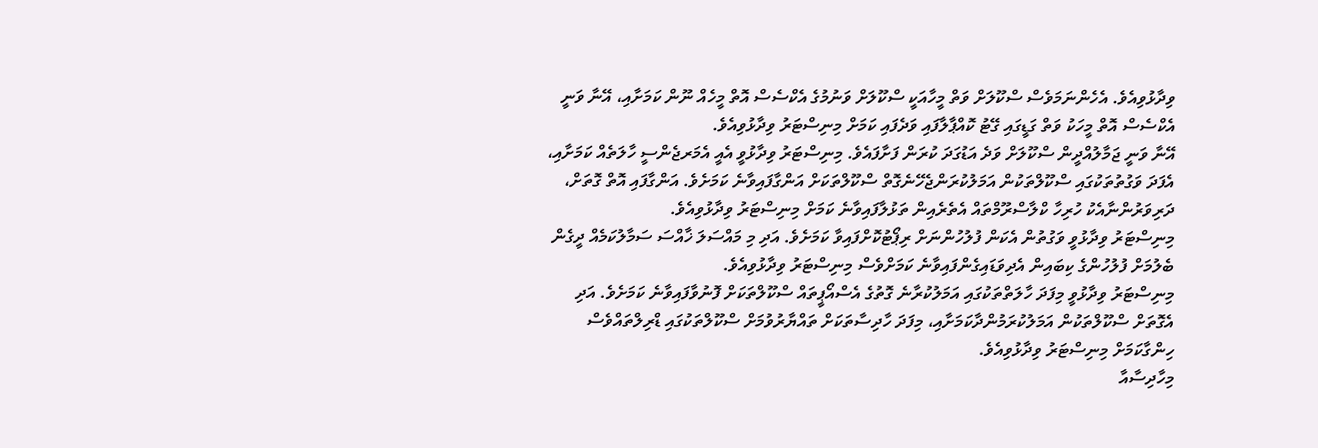ވިދާޅުވިއެވެ. އެހެންނަމަވެސް ސްކޫލަށް ވަތް މީހާއަކީ ސްކޫލަށް ވަނުމުގެ އެކްސެސް އޮތް މީހެއް ނޫން ކަމަށާއި، އޭނާ ވަނީ އެކްސެސް އޮތް މީހަކު ވަތް ގަޑީގައި ގޭޓު ކޮއްޕާލާފައި ވަދެފައި ކަމަށް މިނިސްޓަރު ވިދާޅުވިއެވެ.
އޭނާ ވަނީ ޖަމާލުއްދީން ސްކޫލަށް ވަދެ އަޑުގަދަ ކުރަން ފަށާފައެވެ. މިނިސްޓަރު ވިދާޅުވީ އެއީ އެމަރޖެންސީ ހާލަތެއް ކަމަށާއި، އެފަދަ ވަގުތުތަކުގައި ސްކޫލްތަކުން އަމަލުކުރަންޖެހޭނެގޮތް ސްކޫލްތަކަށް އަންގާފައިވާނެ ކަމަށެވެ. އަންގާފައި އޮތް ގޮތަށް، ދަރިވަރުންނާއެކު ހުރިހާ ކްލާސްރޫމްތައް އެތެރެއިން ތަޅުލާފައިވާނެ ކަމަށް މިނިސްޓަރު ވިދާޅުވިއެވެ.
މިނިސްޓަރު ވިދާޅުވީ ވަގުތުން އެކަން ފުލުހުންނަށް ރިޕޯޓުކޮށްފައިވާ ކަމަށެވެ. އަދި މި މައްސަލަ ޚާއްސަ ސަމާލުކަމެއް ދީގެން ބެލުމަށް ފުލުހުންގެ ކިބައިން އެދިވަޑައިގެންފައިވާނެ ކަމަށްވެސް މިނިސްޓަރު ވިދާޅުވިއެވެ.
މިނިސްޓަރު ވިދާޅުވީ މިފަދަ ހާލަތްތަކުގައި އަމަލުކުރާނެ ގޮތުގެ އެސްއޯޕީތައް ސްކޫލްތަކަށް ފޮނުވާފައިވާނެ ކަމަށެވެ. އަދި އެގޮތަށް ސްކޫލްތަކުން އަމަލުކުރަމުންދާކަމަށާއި، މިފަދަ ހާދިސާތަކަށް ތައްޔާރުވުމަށް ސްކޫލްތަކުގައި ޑްރިލްތައްވެސް ހިންގާކަމަށް މިނިސްޓަރު ވިދާޅުވިއެވެ.
މިހާދިސާއާ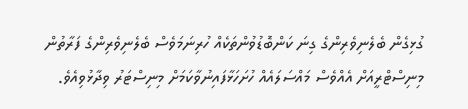ގުޅިގެން ބެލެނިވެރިންގެ ގިނަ ކަންބޮޑުވުންތަކެއް ހުރިނަމަވެސް ބެލެނިވެރިންގެ ފަރާތުން މިނިސްޓްރީއަށް އެއްވެސް މައްސަލައެއް ހުށަހަޅާފައިނުވާކަމަށް މިނިސްޓަރު ވިދާޅުވިއެވެ.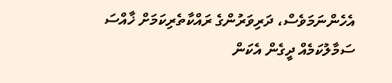އެހެންނަމަވެސް، ދަރިވަރުންގެ ރައްކާތެރިކަމަށް ޚާއްސަ ސަމާލުކަމެއް ދީގެން އެކަން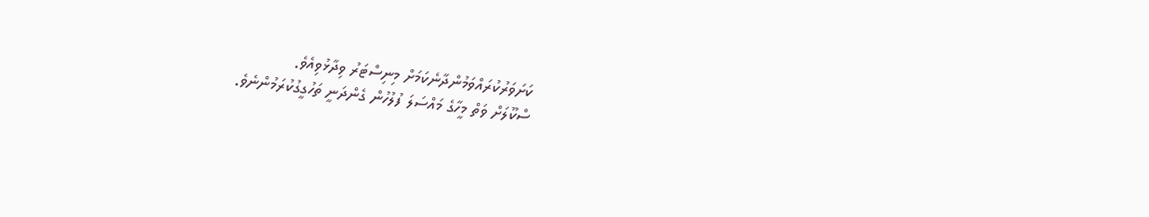ކަށަވަރުކުރައްވަމުންދާނެކަމަށް މިނިސްޓަރު ވިދާޅުވިއެވެ.
ސްކޫލަށް ވަތް މީހާގެ މައްސަލަ ފުލުހުން ގެންދަނީ ތަހުގީގުކުރަމުންނެވެ.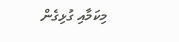މިކަމާއި ގުޅިގެން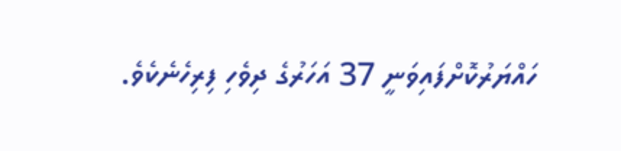ހައްޔަރުކޮށްފައިވަނީ 37 އަހަރުގެ ދިވެހި ފިރިހެނެކެވެ.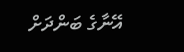އޭނާގެ ބަންދަށް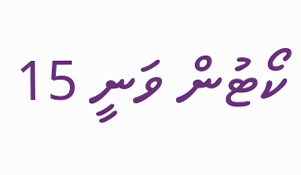ކޯޓުން ވަނީ 15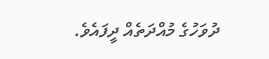ދުވަހުގެ މުއްދަތެއް ދީފައެވެ.